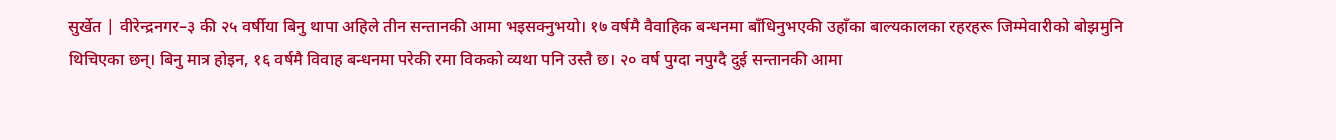सुर्खेत | वीरेन्द्रनगर–३ की २५ वर्षीया बिनु थापा अहिले तीन सन्तानकी आमा भइसक्नुभयो। १७ वर्षमै वैवाहिक बन्धनमा बाँधिनुभएकी उहाँका बाल्यकालका रहरहरू जिम्मेवारीको बोझमुनि थिचिएका छन्। बिनु मात्र होइन, १६ वर्षमै विवाह बन्धनमा परेकी रमा विकको व्यथा पनि उस्तै छ। २० वर्ष पुग्दा नपुग्दै दुई सन्तानकी आमा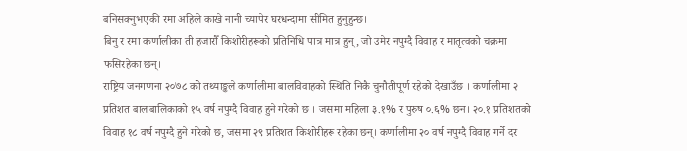बनिसक्नुभएकी रमा अहिले काखे नानी च्यापेर घरधन्दामा सीमित हुनुहुन्छ।
बिनु र रमा कर्णालीका ती हजारौँ किशोरीहरूको प्रतिनिधि पात्र मात्र हुन्, जो उमेर नपुग्दै विवाह र मातृत्वको चक्रमा फसिरहेका छन्।
राष्ट्रिय जनगणना २०७८ को तथ्याङ्कले कर्णालीमा बालविवाहको स्थिति निकै चुनौतीपूर्ण रहेको देखाउँछ । कर्णालीमा २ प्रतिशत बालबालिकाको १५ वर्ष नपुग्दै विवाह हुने गरेको छ । जसमा महिला ३.१% र पुरुष ०.६% छन। २०.१ प्रतिशतको विवाह १८ वर्ष नपुग्दै हुने गरेको छ, जसमा २९ प्रतिशत किशोरीहरू रहेका छन्। कर्णालीमा २० वर्ष नपुग्दै विवाह गर्ने दर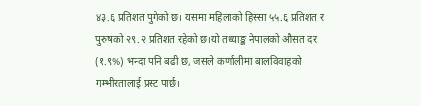४३.६ प्रतिशत पुगेको छ। यसमा महिलाको हिस्सा ५५.६ प्रतिशत र पुरुषको २९.२ प्रतिशत रहेको छ।यो तथ्याङ्क नेपालको औसत दर (१.९%) भन्दा पनि बढी छ, जसले कर्णालीमा बालविवाहको गम्भीरतालाई प्रस्ट पार्छ।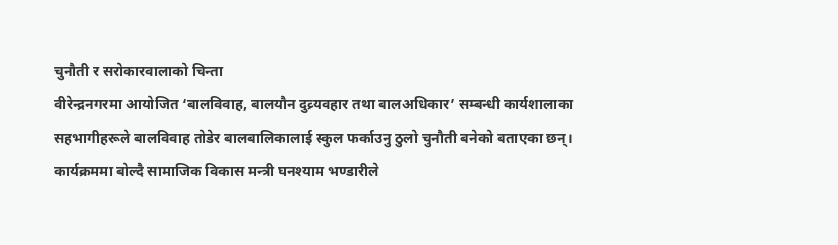चुनौती र सरोकारवालाको चिन्ता
वीरेन्द्रनगरमा आयोजित ‘बालविवाह, बालयौन दुव्र्यवहार तथा बालअधिकार’ सम्बन्धी कार्यशालाका सहभागीहरूले बालविवाह तोडेर बालबालिकालाई स्कुल फर्काउनु ठुलो चुनौती बनेको बताएका छन्। कार्यक्रममा बोल्दै सामाजिक विकास मन्त्री घनश्याम भण्डारीले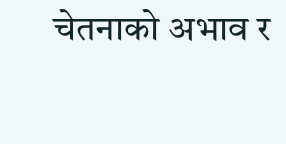चेतनाको अभाव र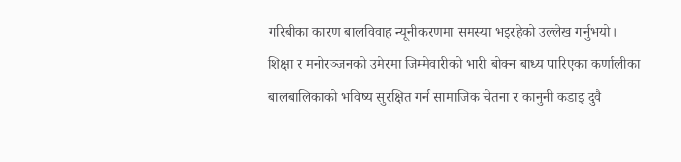गरिबीका कारण बालविवाह न्यूनीकरणमा समस्या भइरहेको उल्लेख गर्नुभयो।
शिक्षा र मनोरञ्जनको उमेरमा जिम्मेवारीको भारी बोक्न बाध्य पारिएका कर्णालीका बालबालिकाको भविष्य सुरक्षित गर्न सामाजिक चेतना र कानुनी कडाइ दुवै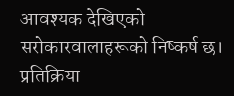आवश्यक देखिएको सरोकारवालाहरूको निष्कर्ष छ।
प्रतिक्रिया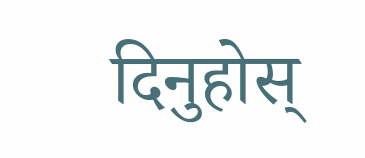दिनुहोस्